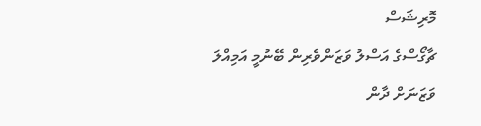މޮރިޝަސް
ޗާގޯސްގެ އަސްލު ވަޒަންވެރިން ބޭނުމީ އަމިއްލަ ވަޒަނަށް ދާން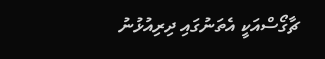ޗާގޯސްއަކީ އެތަނުގައި ދިރިއުޅުނު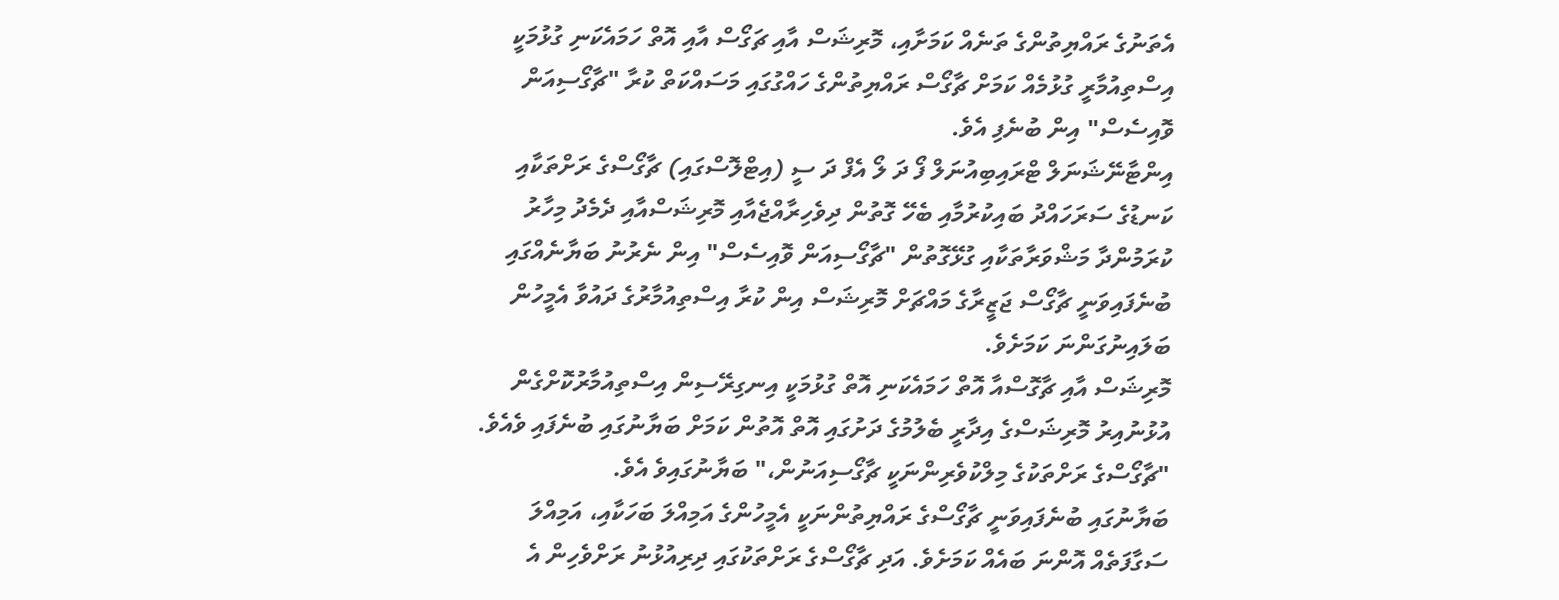އެތަނުގެ ރައްޔިތުންގެ ތަނެއް ކަމަށާއި، މޮރިޝަސް އާއި ޗަގޯސް އާއި އޮތް ހަމައެކަނި ގުޅުމަކީ އިސްތިއުމާރީ ގުޅުމެއް ކަމަށް ޗާގޯސް ރައްޔިތުންގެ ހައްގުގައި މަސައްކަތް ކުރާ "ޗާގޯސިއަން ވޮއިސެސް" އިން ބުނެފި އެވެ.
އިންޓާނޭޝަނަލް ޓްރައިބިއުނަލް ފޯ ދަ ލޯ އެފް ދަ ސީ (އިޓްލޮސްގައި) ޗާގޯސްގެ ރަށްތަކާއި ކަނޑުގެ ސަރަހައްދު ބައިކުރުމާއި ބެހޭ ގޮތުން ދިވެހިރާއްޖެއާއި މޮރިޝަސްއާއި ދެމެދު މިހާރު ކުރަމުންދާ މަޝްވަރާތަކާއި ގުޅޭގޮތުން "ޗާގޯސިއަން ވޮއިސެސް" އިން ނެރުނު ބަޔާނެއްގައި ބުނެފައިވަނީ ޗާގޯސް ޖަޒީރާގެ މައްޗަށް މޮރިޝަސް އިން ކުރާ އިސްތިއުމާރުގެ ދައުވާ އެމީހުން ބަލައިނުގަންނަ ކަމަށެވެ.
މޮރިޝަސް އާއި ޗާގޮސްއާ އޮތް ހަމައެކަނި އޮތް ގުޅުމަކީ އިނގިރޭސިން އިސްތިއުމާރުކޮށްގެން އުޅުނުއިރު މޮރިޝަސްގެ އިދާރީ ބެލުމުގެ ދަށުގައި އޮތް އޮތުން ކަމަށް ބަޔާނުގައި ބުނެފައި ވެއެވެ.
"ޗާގޯސްގެ ރަށްތަކުގެ މިލްކުވެރިންނަކީ ޗާގޯސިއަނުން،" ބަޔާނުގައިވެ އެވެ.
ބަޔާނުގައި ބުނެފައިވަނީ ޗާގޯސްގެ ރައްޔިތުންނަކީ އެމީހުންގެ އަމިއްލަ ބަހަކާއި، އަމިއްލަ ސަގާފަތެއް އޮންނަ ބައެއް ކަމަށެވެ. އަދި ޗާގޯސްގެ ރަށްތަކުގައި ދިރިއުޅުނު ރަށްވެހިން އެ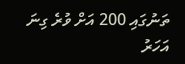ތަނުގައި 200 އަށް ވުރެ ގިނަ އަހަރު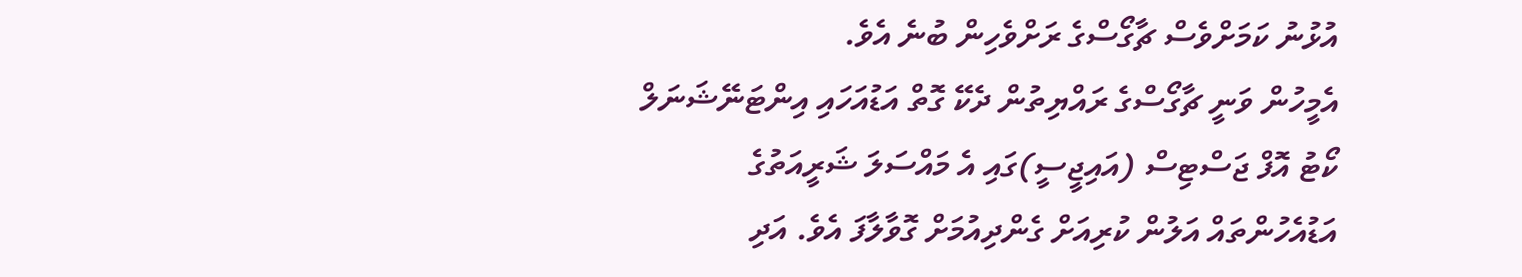އުޅުނު ކަމަށްވެސް ޗާގޯސްގެ ރަށްވެހިން ބުނެ އެވެ.
އެމީހުން ވަނީ ޗާގޯސްގެ ރައްޔިތުން ދެކޭ ގޮތް އަޑުއަހައި އިންޓަނޭޝަނަލް ކޯޓު އޮފް ޖަސްޓިސް (އައިޖީސީ)ގައި އެ މައްސަލަ ޝަރީއަތުގެ އަޑުއެހުންތައް އަލުން ކުރިއަށް ގެންދިއުމަށް ގޮވާލާފަ އެވެ. އަދި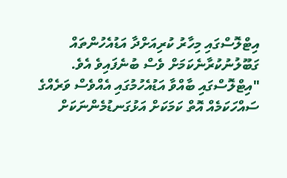އިޓްލޮސްގައި މިހާރު ކުރިއަށްދާ އަޑުއެހުންތައް ގަބޫލުނުކުރާނެކަމަށް ވެސް ބުނެފައިވެ އެވެ.
"އިޓްލޮސްގައި ބާއްވާ އަޑުއެހުމުގައި އެއްވެސް ވަރެއްގެ ސައްހަކަމެއް އޮތް ކަމަކަށް އަޅުގަނޑުމެންނަކަށް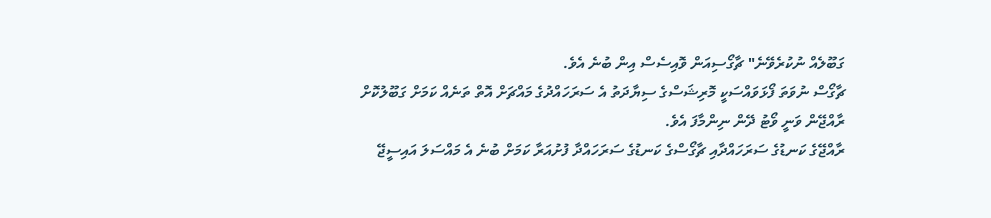ގަބޫލެއް ނުކުރެވޭނެ" ޗާގޯސިއަން ވޮއިސެސް އިން ބުނެ އެވެ.
ޗާގޯސް ނުވަތަ ފޯޅަވައްސަކީ މޮރިޝަސްގެ ސިޔާދަތު އެ ސަރަހައްދުގެ މައްޗަށް އޮތް ތަނެއް ކަމަށް ގަބޫލުކޮށް ރާއްޖޭން ވަނީ ވޯޓު ދޭން ނިންމާފަ އެވެ.
ރާއްޖޭގެ ކަނޑުގެ ސަރަހައްދާއި ޗާގޯސްގެ ކަނޑުގެ ސަރަހައްދާ ފުށުއަރާ ކަމަށް ބުނެ އެ މައްސަލަ އައިސީޖޭ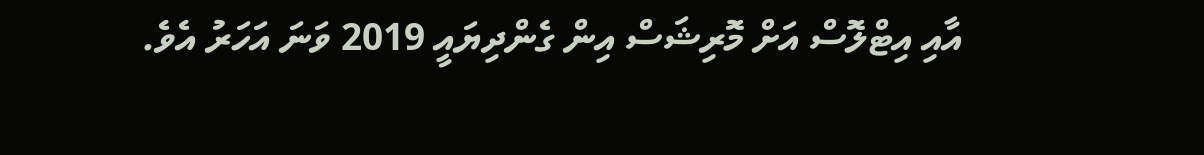އާއި އިޓްލޮސް އަށް މޮރިޝަސް އިން ގެންދިޔައީ 2019 ވަނަ އަހަރު އެވެ.